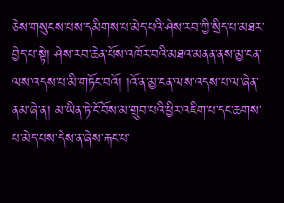ཅེས་གསུངས་པས་དམིགས་པ་མེད་པའི་ཤེས་རབ་ཀྱི་སྲིད་པ་མཐར་བྱེད་པ་སྟེ། ཤེས་རབ་ཆེན་པོས་འཁོར་བའི་མཐའ་མནན་ནས་མྱ་ངན་ལས་འདས་པ་མི་གཏོང་བའོ། །འོ་ན་མྱ་ངན་ལས་འདས་པ་ལ་ཞེན་ནམ་ཞེ་ན། མ་ཡིན་ཏེ་ངོ་བོས་མ་གྲུབ་པའི་ཕྱིར་འཇིག་པ་དང་ཆགས་པ་མེད་པས་དེས་ན་ཞེས་རྐང་པ་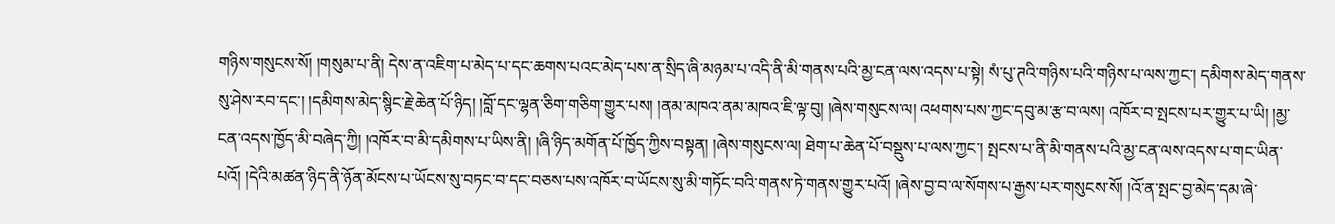གཉིས་གསུངས་སོ། །གསུམ་པ་ནི། དེས་ན་འཇིག་པ་མེད་པ་དང་ཆགས་པའང་མེད་པས་ན་སྲིད་ཞི་མཉམ་པ་འདི་ནི་མི་གནས་པའི་མྱ་ངན་ལས་འདས་པ་སྟེ། སཾ་པུ་ཊའི་གཉིས་པའི་གཉིས་པ་ལས་ཀྱང་། དམིགས་མེད་གནས་སུ་ཤེས་རབ་དང་། །དམིགས་མེད་སྙིང་རྗེ་ཆེན་པོ་ཉིད། །བློ་དང་ལྷན་ཅིག་གཅིག་གྱུར་པས། །ནམ་མཁའ་ནམ་མཁའ་ཇི་ལྟ་བུ། །ཞེས་གསུངས་ལ། འཕགས་པས་ཀྱང་དབུ་མ་རྩ་བ་ལས། འཁོར་བ་སྤངས་པར་གྱུར་པ་ཡི། །མྱ་ངན་འདས་ཁྱོད་མི་བཞེད་ཀྱི། །འཁོར་བ་མི་དམིགས་པ་ཡིས་ནི། །ཞི་ཉིད་མགོན་པོ་ཁྱོད་ཀྱིས་བསྟན། །ཞེས་གསུངས་ལ། ཐེག་པ་ཆེན་པོ་བསྡུས་པ་ལས་ཀྱང་། སྤངས་པ་ནི་མི་གནས་པའི་མྱ་ངན་ལས་འདས་པ་གང་ཡིན་པའོ། །དེའི་མཚན་ཉིད་ནི་ཉོན་མོངས་པ་ཡོངས་སུ་བཏང་བ་དང་བཅས་པས་འཁོར་བ་ཡོངས་སུ་མི་གཏོང་བའི་གནས་ཏེ་གནས་གྱུར་པའོ། །ཞེས་བྱ་བ་ལ་སོགས་པ་རྒྱས་པར་གསུངས་སོ། །འོ་ན་སྤང་བྱ་མེད་དམ་ཞེ་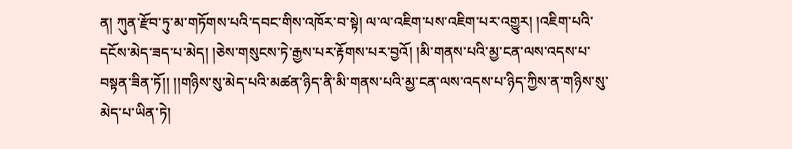ན། ཀུན་རྫོབ་ཏུ་མ་གཏོགས་པའི་དབང་གིས་འཁོར་བ་སྟེ། ལ་ལ་འཇིག་པས་འཇིག་པར་འགྱུར། །འཇིག་པའི་དངོས་མེད་ཟད་པ་མེད། །ཅེས་གསུངས་ཏེ་རྒྱས་པར་རྟོགས་པར་བྱའོ། །མི་གནས་པའི་མྱ་ངན་ལས་འདས་པ་བསྟན་ཟིན་ཏོ།། །།གཉིས་སུ་མེད་པའི་མཚན་ཉིད་ནི་མི་གནས་པའི་མྱ་ངན་ལས་འདས་པ་ཉིད་ཀྱིས་ན་གཉིས་སུ་མེད་པ་ཡིན་ཏེ།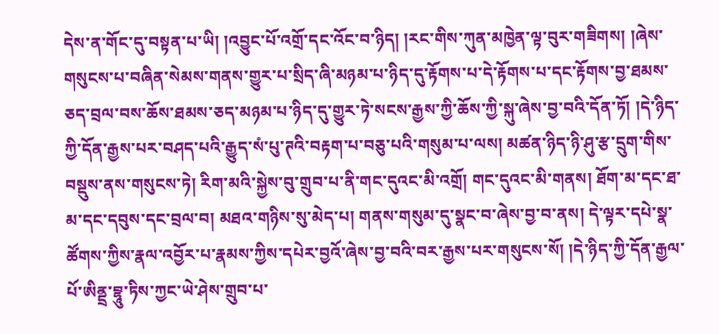དེས་ན་གོང་དུ་བསྟན་པ་ཡི། །འབྱུང་པོ་འགྲོ་དང་འོང་བ་ཉིད། །རང་གིས་ཀུན་མཁྱེན་ལྟ་བུར་གཟིགས། །ཞེས་གསུངས་པ་བཞིན་སེམས་གནས་གྱུར་པ་སྲིད་ཞི་མཉམ་པ་ཉིད་དུ་རྟོགས་པ་དེ་རྟོགས་པ་དང་རྟོགས་བྱ་ཐམས་ཅད་བྲལ་བས་ཆོས་ཐམས་ཅད་མཉམ་པ་ཉིད་དུ་གྱུར་ཏེ་སངས་རྒྱས་ཀྱི་ཆོས་ཀྱི་སྐུ་ཞེས་བྱ་བའི་དོན་ཏོ། །དེ་ཉིད་ཀྱི་དོན་རྒྱས་པར་བཤད་པའི་རྒྱུད་སཾ་པུ་ཊའི་བརྟག་པ་བཅུ་པའི་གསུམ་པ་ལས། མཚན་ཉིད་ཉི་ཤུ་རྩ་དྲུག་གིས་བསྡུས་ནས་གསུངས་ཏེ། རིག་མའི་སྐྱེས་བུ་གྲུབ་པ་ནི་གང་དུའང་མི་འགྲོ། གང་དུའང་མི་གནས། ཐོག་མ་དང་ཐ་མ་དང་དབུས་དང་བྲལ་བ། མཐའ་གཉིས་སུ་མེད་པ། གནས་གསུམ་དུ་སྣང་བ་ཞེས་བྱ་བ་ནས། དེ་ལྟར་དཔེ་སྣ་ཚོགས་ཀྱིས་རྣལ་འབྱོར་པ་རྣམས་ཀྱིས་དཔེར་བྱའོ་ཞེས་བྱ་བའི་བར་རྒྱས་པར་གསུངས་སོ། །དེ་ཉིད་ཀྱི་དོན་རྒྱལ་པོ་ཨིནྡྲ་བྷཱུ་ཏིས་ཀྱང་ཡེ་ཤེས་གྲུབ་པ་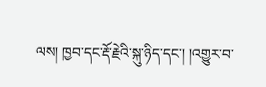ལས། ཁྱབ་དང་རྡོ་རྗེའི་སྐུ་ཉིད་དང་། །འགྱུར་བ་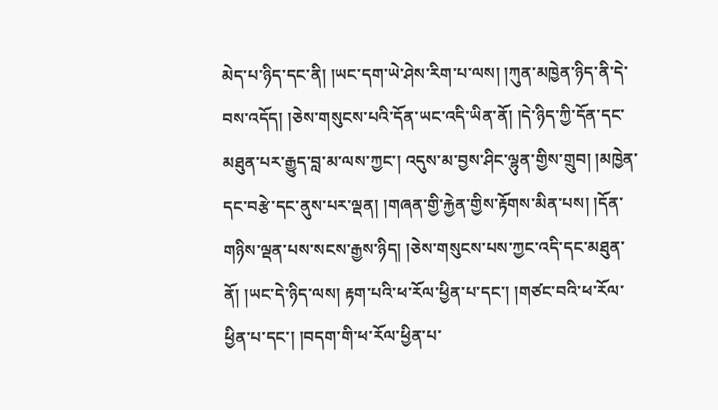མེད་པ་ཉིད་དང་ནི། །ཡང་དག་ཡེ་ཤེས་རིག་པ་ལས། །ཀུན་མཁྱེན་ཉིད་ནི་དེ་བས་འདོད། །ཅེས་གསུངས་པའི་དོན་ཡང་འདི་ཡིན་ནོ། །དེ་ཉིད་ཀྱི་དོན་དང་མཐུན་པར་རྒྱུད་བླ་མ་ལས་ཀྱང་། འདུས་མ་བྱས་ཤིང་ལྷུན་གྱིས་གྲུབ། །མཁྱེན་དང་བརྩེ་དང་ནུས་པར་ལྡན། །གཞན་གྱི་རྐྱེན་གྱིས་རྟོགས་མིན་པས། །དོན་གཉིས་ལྡན་པས་སངས་རྒྱས་ཉིད། །ཅེས་གསུངས་པས་ཀྱང་འདི་དང་མཐུན་ནོ། །ཡང་དེ་ཉིད་ལས། རྟག་པའི་ཕ་རོལ་ཕྱིན་པ་དང་། །གཙང་བའི་ཕ་རོལ་ཕྱིན་པ་དང་། །བདག་གི་ཕ་རོལ་ཕྱིན་པ་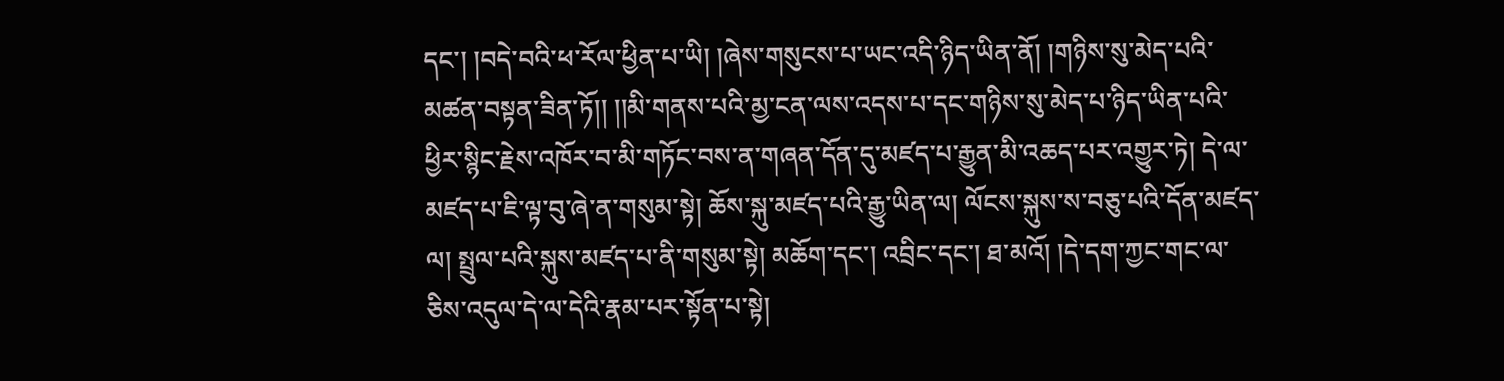དང་། །བདེ་བའི་ཕ་རོལ་ཕྱིན་པ་ཡི། །ཞེས་གསུངས་པ་ཡང་འདི་ཉིད་ཡིན་ནོ། །གཉིས་སུ་མེད་པའི་མཚན་བསྟན་ཟིན་ཏོ།། །།མི་གནས་པའི་མྱ་ངན་ལས་འདས་པ་དང་གཉིས་སུ་མེད་པ་ཉིད་ཡིན་པའི་ཕྱིར་སྙིང་རྗེས་འཁོར་བ་མི་གཏོང་བས་ན་གཞན་དོན་དུ་མཛད་པ་རྒྱུན་མི་འཆད་པར་འགྱུར་ཏེ། དེ་ལ་མཛད་པ་ཇི་ལྟ་བུ་ཞེ་ན་གསུམ་སྟེ། ཆོས་སྐུ་མཛད་པའི་རྒྱུ་ཡིན་ལ། ལོངས་སྐུས་ས་བཅུ་པའི་དོན་མཛད་ལ། སྤྲུལ་པའི་སྐུས་མཛད་པ་ནི་གསུམ་སྟེ། མཆོག་དང་། འབྲིང་དང་། ཐ་མའོ། །དེ་དག་ཀྱང་གང་ལ་ཅིས་འདུལ་དེ་ལ་དེའི་རྣམ་པར་སྟོན་པ་སྟེ།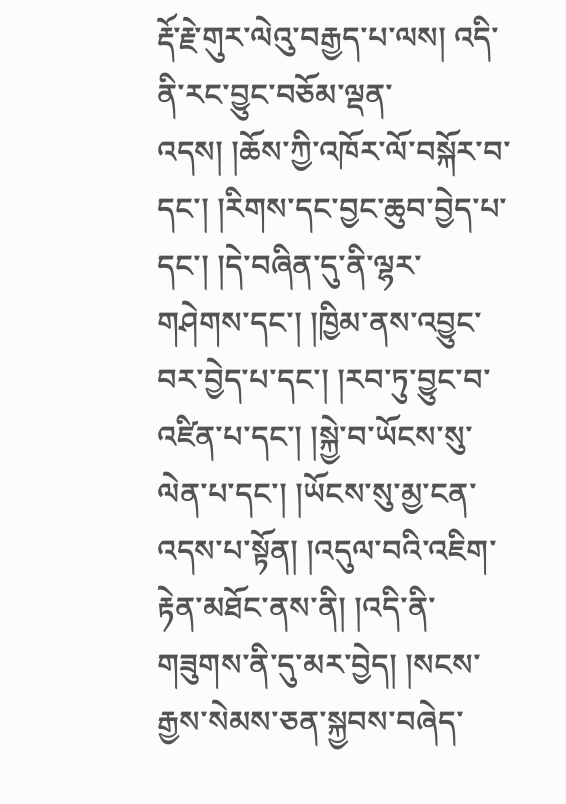རྡོ་རྗེ་གུར་ལེའུ་བརྒྱད་པ་ལས། འདི་ནི་རང་བྱུང་བཅོམ་ལྡན་འདས། །ཆོས་ཀྱི་འཁོར་ལོ་བསྐོར་བ་དང་། །རིགས་དང་བྱང་ཆུབ་བྱེད་པ་དང་། །དེ་བཞིན་དུ་ནི་ལྷར་གཤེགས་དང་། །ཁྱིམ་ནས་འབྱུང་བར་བྱེད་པ་དང་། །རབ་ཏུ་བྱུང་བ་འཛིན་པ་དང་། །སྐྱེ་བ་ཡོངས་སུ་ལེན་པ་དང་། །ཡོངས་སུ་མྱ་ངན་འདས་པ་སྟོན། །འདུལ་བའི་འཇིག་རྟེན་མཐོང་ནས་ནི། །འདི་ནི་གཟུགས་ནི་དུ་མར་བྱེད། །སངས་རྒྱས་སེམས་ཅན་སྐྱབས་བཞེད་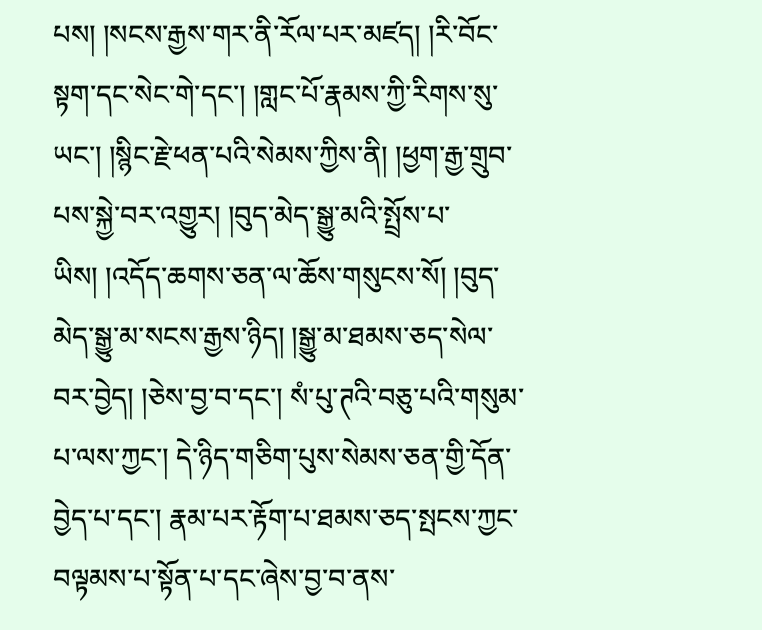པས། །སངས་རྒྱས་གར་ནི་རོལ་པར་མཛད། །རི་བོང་སྟག་དང་སེང་གེ་དང་། །གླང་པོ་རྣམས་ཀྱི་རིགས་སུ་ཡང་། །སྙིང་རྗེ་ཕན་པའི་སེམས་ཀྱིས་ནི། །ཕྱག་རྒྱ་གྲུབ་པས་སྐྱེ་བར་འགྱུར། །བུད་མེད་སྒྱུ་མའི་སྤྲོས་པ་ཡིས། །འདོད་ཆགས་ཅན་ལ་ཆོས་གསུངས་སོ། །བུད་མེད་སྒྱུ་མ་སངས་རྒྱས་ཉིད། །སྒྱུ་མ་ཐམས་ཅད་སེལ་བར་བྱེད། །ཅེས་བྱ་བ་དང་། སཾ་པུ་ཊའི་བཅུ་པའི་གསུམ་པ་ལས་ཀྱང་། དེ་ཉིད་གཅིག་པུས་སེམས་ཅན་གྱི་དོན་བྱེད་པ་དང་། རྣམ་པར་རྟོག་པ་ཐམས་ཅད་སྤངས་ཀྱང་བལྟམས་པ་སྟོན་པ་དང་ཞེས་བྱ་བ་ནས་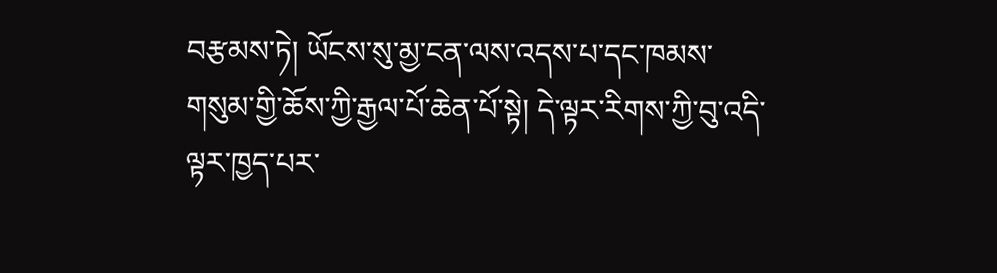བརྩམས་ཏེ། ཡོངས་སུ་མྱ་ངན་ལས་འདས་པ་དང་ཁམས་གསུམ་གྱི་ཆོས་ཀྱི་རྒྱལ་པོ་ཆེན་པོ་སྟེ། དེ་ལྟར་རིགས་ཀྱི་བུ་འདི་ལྟར་ཁྱད་པར་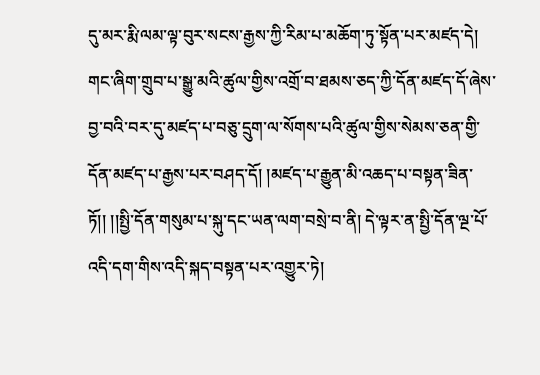དུ་མར་རྨི་ལམ་ལྟ་བུར་སངས་རྒྱས་ཀྱི་རིམ་པ་མཆོག་ཏུ་སྟོན་པར་མཛད་དེ། གང་ཞིག་གྲུབ་པ་སྒྱུ་མའི་ཚུལ་གྱིས་འགྲོ་བ་ཐམས་ཅད་ཀྱི་དོན་མཛད་དོ་ཞེས་བྱ་བའི་བར་དུ་མཛད་པ་བཅུ་དྲུག་ལ་སོགས་པའི་ཚུལ་གྱིས་སེམས་ཅན་གྱི་དོན་མཛད་པ་རྒྱས་པར་བཤད་དོ། །མཛད་པ་རྒྱུན་མི་འཆད་པ་བསྟན་ཟིན་ཏོ།། །།སྤྱི་དོན་གསུམ་པ་སྐུ་དང་ཡན་ལག་བསྲེ་བ་ནི། དེ་ལྟར་ན་སྤྱི་དོན་ལྔ་པོ་འདི་དག་གིས་འདི་སྐད་བསྟན་པར་འགྱུར་ཏེ།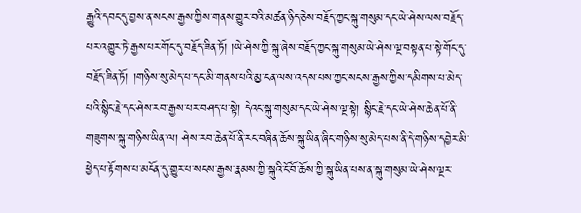རྒྱུའི་དབང་དུ་བྱས་ན་སངས་རྒྱས་ཀྱིས་གནས་གྱུར་བའི་མཚན་ཉིད་ཅེས་བརྗོད་ཀྱང་སྐུ་གསུམ་དང་ཡེ་ཤེས་ལས་བརྗོད་པར་འགྱུར་ཏེ་རྒྱས་པར་གོང་དུ་བརྗོད་ཟིན་ཏོ། །ཡེ་ཤེས་ཀྱི་སྐུ་ཞེས་བརྗོད་ཀྱང་སྐུ་གསུམ་ཡེ་ཤེས་ལྔ་བསྟན་པ་སྟེ་གོང་དུ་བརྗོད་ཟིན་ཏོ། །གཉིས་སུ་མེད་པ་དང་མི་གནས་པའི་མྱ་ངན་ལས་འདས་པས་ཀྱང་སངས་རྒྱས་ཀྱིས་དམིགས་པ་མེད་པའི་སྙིང་རྗེ་དང་ཤེས་རབ་རྒྱས་པར་བཤད་པ་སྟེ། དེའང་སྐུ་གསུམ་དང་ཡེ་ཤེས་ལྔ་སྟེ། སྙིང་རྗེ་དང་ཡེ་ཤེས་ཆེན་པོ་ནི་གཟུགས་སྐུ་གཉིས་ཡིན་ལ། ཤེས་རབ་ཆེན་པོ་ནི་རང་བཞིན་ཆོས་སྐུ་ཡིན་ཞིང་གཉིས་སུ་མེད་པས་ནི་དེ་གཉིས་དབྱེར་མི་ཕྱེད་པ་རྟོགས་པ་མངོན་དུ་གྱུར་པ་སངས་རྒྱས་རྣམས་ཀྱི་སྐུའི་ངོ་བོ་ཆོས་ཀྱི་སྐུ་ཡིན་པས་ན་སྐུ་གསུམ་ཡེ་ཤེས་ལྔར་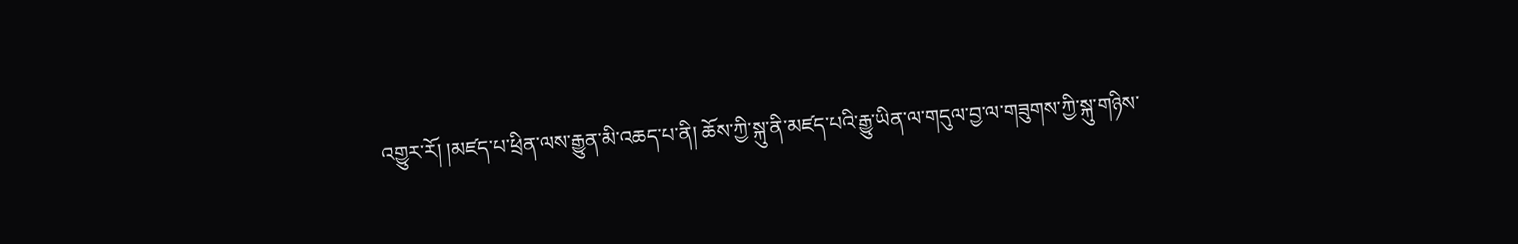འགྱུར་རོ། །མཛད་པ་ཕྲིན་ལས་རྒྱུན་མི་འཆད་པ་ནི། ཆོས་ཀྱི་སྐུ་ནི་མཛད་པའི་རྒྱུ་ཡིན་ལ་གདུལ་བྱ་ལ་གཟུགས་ཀྱི་སྐུ་གཉིས་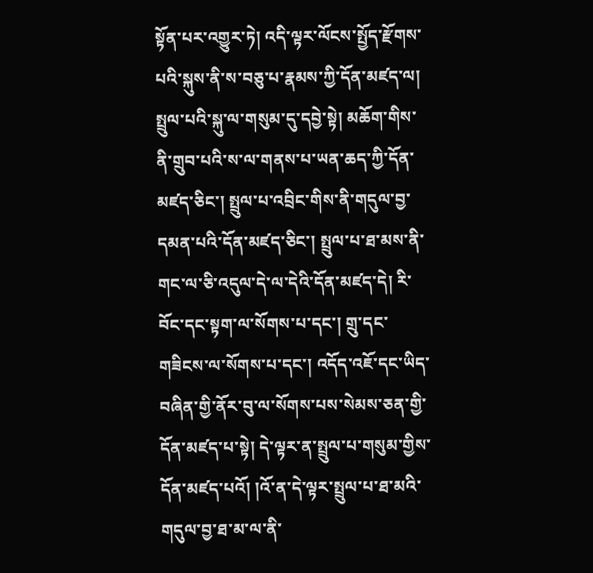སྟོན་པར་འགྱུར་ཏེ། འདི་ལྟར་ལོངས་སྤྱོད་རྫོགས་པའི་སྐུས་ནི་ས་བཅུ་པ་རྣམས་ཀྱི་དོན་མཛད་ལ། སྤྲུལ་པའི་སྐུ་ལ་གསུམ་དུ་དབྱེ་སྟེ། མཆོག་གིས་ནི་གྲུབ་པའི་ས་ལ་གནས་པ་ཡན་ཆད་ཀྱི་དོན་མཛད་ཅིང་། སྤྲུལ་པ་འབྲིང་གིས་ནི་གདུལ་བྱ་དམན་པའི་དོན་མཛད་ཅིང་། སྤྲུལ་པ་ཐ་མས་ནི་གང་ལ་ཅི་འདུལ་དེ་ལ་དེའི་དོན་མཛད་དེ། རི་བོང་དང་སྟག་ལ་སོགས་པ་དང་། གྲུ་དང་གཟིངས་ལ་སོགས་པ་དང་། འདོད་འཇོ་དང་ཡིད་བཞིན་གྱི་ནོར་བུ་ལ་སོགས་པས་སེམས་ཅན་གྱི་དོན་མཛད་པ་སྟེ། དེ་ལྟར་ན་སྤྲུལ་པ་གསུམ་གྱིས་དོན་མཛད་པའོ། །འོ་ན་དེ་ལྟར་སྤྲུལ་པ་ཐ་མའི་གདུལ་བྱ་ཐ་མ་ལ་ནི་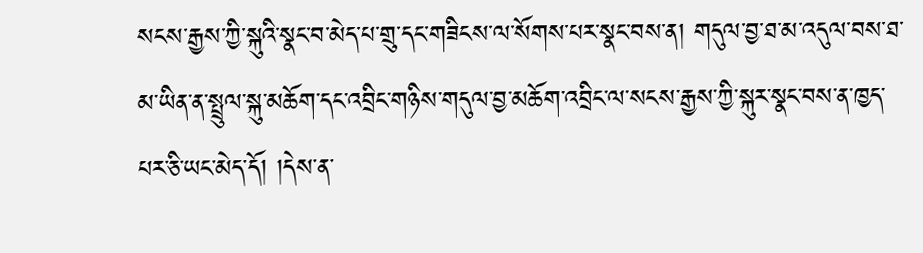སངས་རྒྱས་ཀྱི་སྐུའི་སྣང་བ་མེད་པ་གྲུ་དང་གཟིངས་ལ་སོགས་པར་སྣང་བས་ན། གདུལ་བྱ་ཐ་མ་འདུལ་བས་ཐ་མ་ཡིན་ན་སྤྲུལ་སྐུ་མཆོག་དང་འབྲིང་གཉིས་གདུལ་བྱ་མཆོག་འབྲིང་ལ་སངས་རྒྱས་ཀྱི་སྐུར་སྣང་བས་ན་ཁྱད་པར་ཅི་ཡང་མེད་དོ། །དེས་ན་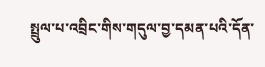སྤྲུལ་པ་འབྲིང་གིས་གདུལ་བྱ་དམན་པའི་དོན་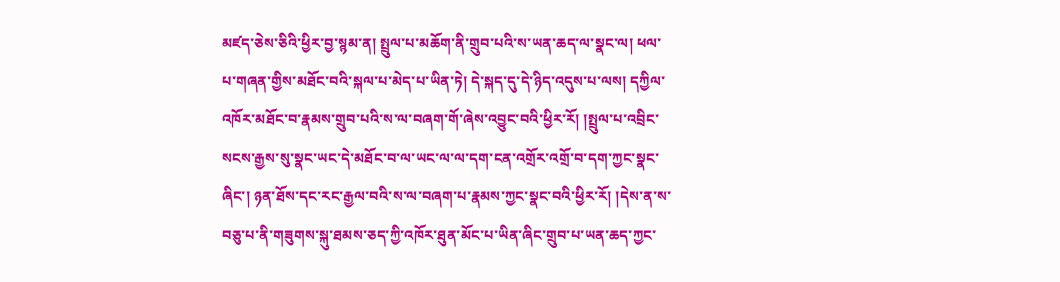མཛད་ཅེས་ཅིའི་ཕྱིར་བྱ་སྙམ་ན། སྤྲུལ་པ་མཆོག་ནི་གྲུབ་པའི་ས་ཡན་ཆད་ལ་སྣང་ལ། ཕལ་པ་གཞན་གྱིས་མཐོང་བའི་སྐལ་པ་མེད་པ་ཡིན་ཏེ། དེ་སྐད་དུ་དེ་ཉིད་འདུས་པ་ལས། དཀྱིལ་འཁོར་མཐོང་བ་རྣམས་གྲུབ་པའི་ས་ལ་བཞག་གོ་ཞེས་འབྱུང་བའི་ཕྱིར་རོ། །སྤྲུལ་པ་འབྲིང་སངས་རྒྱས་སུ་སྣང་ཡང་དེ་མཐོང་བ་ལ་ཡང་ལ་ལ་དག་ངན་འགྲོར་འགྲོ་བ་དག་ཀྱང་སྣང་ཞིང་། ཉན་ཐོས་དང་རང་རྒྱལ་བའི་ས་ལ་བཞག་པ་རྣམས་ཀྱང་སྣང་བའི་ཕྱིར་རོ། །དེས་ན་ས་བཅུ་པ་ནི་གཟུགས་སྐུ་ཐམས་ཅད་ཀྱི་འཁོར་ཐུན་མོང་པ་ཡིན་ཞིང་གྲུབ་པ་ཡན་ཆད་ཀྱང་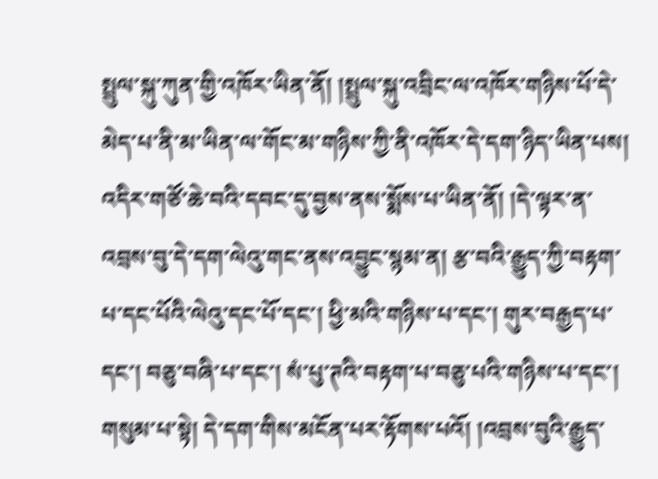སྤྲུལ་སྐུ་ཀུན་གྱི་འཁོར་ཡིན་ནོ། །སྤྲུལ་སྐུ་འབྲིང་ལ་འཁོར་གཉིས་པོ་དེ་མེད་པ་ནི་མ་ཡིན་ལ་གོང་མ་གཉིས་ཀྱི་ནི་འཁོར་དེ་དག་ཉིད་ཡིན་པས། འདིར་གཙོ་ཆེ་བའི་དབང་དུ་བྱས་ནས་སྨོས་པ་ཡིན་ནོ། །དེ་ལྟར་ན་འབྲས་བུ་དེ་དག་ལེའུ་གང་ནས་འབྱུང་སྙམ་ན། རྩ་བའི་རྒྱུད་ཀྱི་བརྟག་པ་དང་པོའི་ལེའུ་དང་པོ་དང་། ཕྱི་མའི་གཉིས་པ་དང་། གུར་བརྒྱད་པ་དང་། བཅུ་བཞི་པ་དང་། སཾ་པུ་ཊའི་བརྟག་པ་བཅུ་པའི་གཉིས་པ་དང་། གསུམ་པ་སྟེ། དེ་དག་གིས་མངོན་པར་རྟོགས་པའོ། །འབྲས་བུའི་རྒྱུད་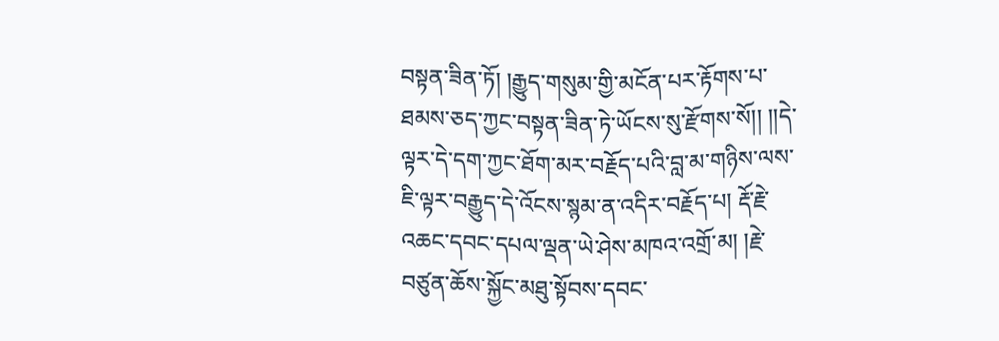བསྟན་ཟིན་ཏོ། །རྒྱུད་གསུམ་གྱི་མངོན་པར་རྟོགས་པ་ཐམས་ཅད་ཀྱང་བསྟན་ཟིན་ཏེ་ཡོངས་སུ་རྫོགས་སོ།། །།དེ་ལྟར་དེ་དག་ཀྱང་ཐོག་མར་བརྗོད་པའི་བླ་མ་གཉིས་ལས་ཇི་ལྟར་བརྒྱུད་དེ་འོངས་སྙམ་ན་འདིར་བརྗོད་པ། རྡོ་རྗེ་འཆང་དབང་དཔལ་ལྡན་ཡེ་ཤེས་མཁའ་འགྲོ་མ། །རྗེ་བཙུན་ཆོས་སྐྱོང་མཐུ་སྟོབས་དབང་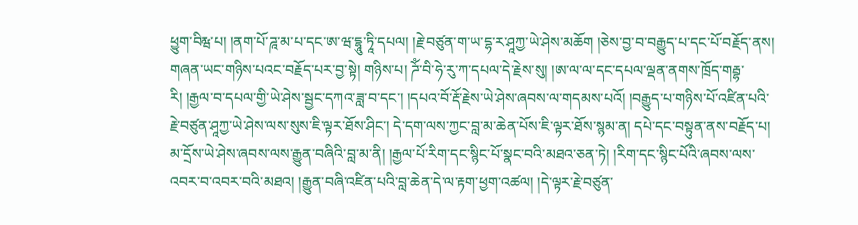ཕྱུག་བིརྺ་པ། །ནག་པོ་ཌཱ་མ་པ་དང་ཨ་ཝ་དྷཱུ་ཏཱི་དཔལ། །རྗེ་བཙུན་ག་ཡ་དྷ་ར་ཤཱཀྱ་ཡེ་ཤེས་མཆོག །ཅེས་བྱ་བ་བརྒྱུད་པ་དང་པོ་བརྗོད་ནས། གཞན་ཡང་གཉིས་པའང་བརྗོད་པར་བྱ་སྟེ། གཉིས་པ། ཌོཾ་བི་ཧེ་རུ་ཀ་དཔལ་དེ་རྗེས་སུ། །ཨ་ལ་ལ་དང་དཔལ་ལྡན་ནགས་ཁྲོད་གརྦྷ་རི། །རྒྱལ་བ་དཔལ་གྱི་ཡེ་ཤེས་སྦྱང་དཀའ་ཟླ་བ་དང་། །དཔའ་བོ་རྡོ་རྗེས་ཡེ་ཤེས་ཞབས་ལ་གདམས་པའོ། །བརྒྱུད་པ་གཉིས་པོ་འཛིན་པའི་རྗེ་བཙུན་ཤཱཀྱ་ཡེ་ཤེས་ལས་སུས་ཇི་ལྟར་ཐོས་ཤིང་། དེ་དག་ལས་ཀྱང་བླ་མ་ཆེན་པོས་ཇི་ལྟར་ཐོས་སྙམ་ན། དཔེ་དང་བསྟུན་ནས་བརྗོད་པ། མ་དྲོས་ཡེ་ཤེས་ཞབས་ལས་རྒྱུན་བཞིའི་བླ་མ་ནི། །རྒྱལ་པོ་རིག་དང་སྙིང་པོ་སྣང་བའི་མཐའ་ཅན་ཏེ། །རིག་དང་སྙིང་པོའི་ཞབས་ལས་འབར་བ་འབར་བའི་མཐའ། །རྒྱུན་བཞི་འཛིན་པའི་བླ་ཆེན་དེ་ལ་རྟག་ཕྱག་འཚལ། །དེ་ལྟར་རྗེ་བཙུན་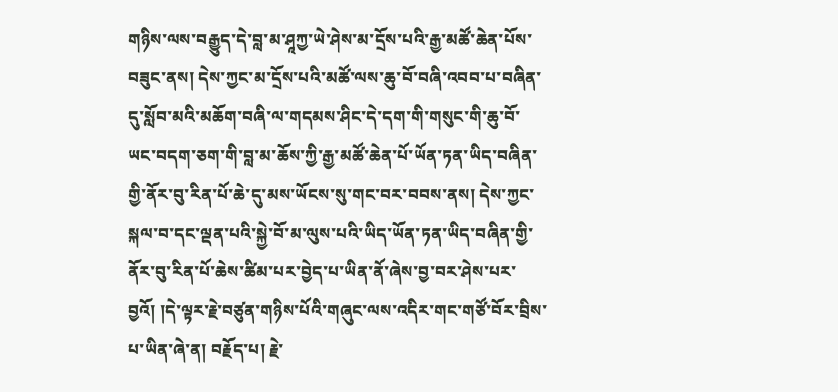གཉིས་ལས་བརྒྱུད་དེ་བླ་མ་ཤཱཀྱ་ཡེ་ཤེས་མ་དྲོས་པའི་རྒྱ་མཚོ་ཆེན་པོས་བཟུང་ནས། དེས་ཀྱང་མ་དྲོས་པའི་མཚོ་ལས་ཆུ་བོ་བཞི་འབབ་པ་བཞིན་དུ་སློབ་མའི་མཆོག་བཞི་ལ་གདམས་ཤིང་དེ་དག་གི་གསུང་གི་ཆུ་བོ་ཡང་བདག་ཅག་གི་བླ་མ་ཆོས་ཀྱི་རྒྱ་མཚོ་ཆེན་པོ་ཡོན་ཏན་ཡིད་བཞིན་གྱི་ནོར་བུ་རིན་པོ་ཆེ་དུ་མས་ཡོངས་སུ་གང་བར་བབས་ནས། དེས་ཀྱང་སྐལ་བ་དང་ལྡན་པའི་སྐྱེ་བོ་མ་ལུས་པའི་ཡིད་ཡོན་ཏན་ཡིད་བཞིན་གྱི་ནོར་བུ་རིན་པོ་ཆེས་ཚིམ་པར་བྱེད་པ་ཡིན་ནོ་ཞེས་བྱ་བར་ཤེས་པར་བྱའོ། །དེ་ལྟར་རྗེ་བཙུན་གཉིས་པོའི་གཞུང་ལས་འདིར་གང་གཙོ་བོར་བྲིས་པ་ཡིན་ཞེ་ན། བརྗོད་པ། རྗེ་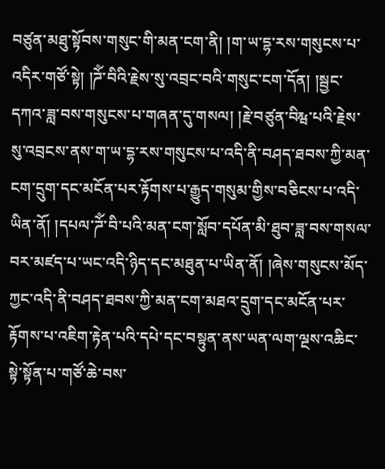བཙུན་མཐུ་སྟོབས་གསུང་གི་མན་ངག་ནི། །ག་ཡ་དྷ་རས་གསུངས་པ་འདིར་གཙོ་སྟེ། །ཌོཾ་བིའི་རྗེས་སུ་འབྲང་བའི་གསུང་ངག་དོན། །སྦྱང་དཀའ་ཟླ་བས་གསུངས་པ་གཞན་དུ་གསལ། །རྗེ་བཙུན་བིརྺ་པའི་རྗེས་སུ་འབྲངས་ནས་ག་ཡ་དྷ་རས་གསུངས་པ་འདི་ནི་བཤད་ཐབས་ཀྱི་མན་ངག་དྲུག་དང་མངོན་པར་རྟོགས་པ་རྒྱུད་གསུམ་གྱིས་བཅིངས་པ་འདི་ཡིན་ནོ། །དཔལ་ཌོཾ་བི་པའི་མན་ངག་སློབ་དཔོན་མི་ཐུབ་ཟླ་བས་གསལ་བར་མཛད་པ་ཡང་འདི་ཉིད་དང་མཐུན་པ་ཡིན་ནོ། །ཞེས་གསུངས་མོད་ཀྱང་འདི་ནི་བཤད་ཐབས་ཀྱི་མན་ངག་མཐའ་དྲུག་དང་མངོན་པར་རྟོགས་པ་འཇིག་རྟེན་པའི་དཔེ་དང་བསྟུན་ནས་ཡན་ལག་ལྔས་འཆིང་སྟེ་སྟོན་པ་གཙོ་ཆེ་བས་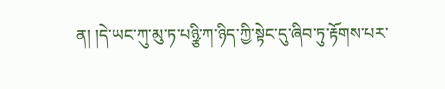ན། །དེ་ཡང་ཀུ་མུ་ཏ་པཉྩི་ཀ་ཉིད་ཀྱི་སྟེང་དུ་ཞིབ་ཏུ་རྟོགས་པར་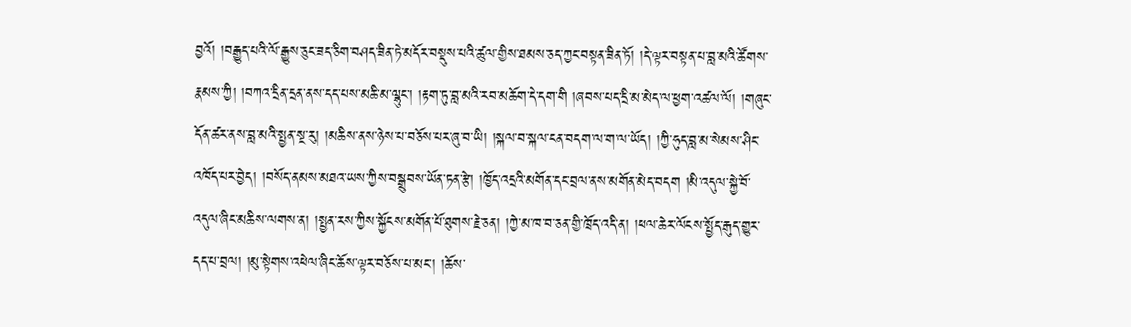བྱའོ། །བརྒྱུད་པའི་ལོ་རྒྱུས་ཅུང་ཟད་ཅིག་བཤད་ཟིན་ཏེ་མདོར་བསྡུས་པའི་ཚུལ་གྱིས་ཐམས་ཅད་ཀྱང་བསྟན་ཟིན་ཏོ། །དེ་ལྟར་བསྟན་པ་བླ་མའི་ཚོགས་རྣམས་ཀྱི། །བཀའ་དྲིན་དྲན་ནས་དད་པས་མཆི་མ་ལྷུང་། །རྟག་ཏུ་བླ་མའི་རབ་མཆོག་དེ་དག་གི །ཞབས་པད་དྲི་མ་མེད་ལ་ཕྱག་འཚལ་ལོ། །གཞུང་དོན་ཚར་ནས་བླ་མའི་སྤྱན་སྔ་རུ། །མཆིས་ནས་ཉེས་པ་བཅོས་པར་ཞུ་བ་ཡི། །སྐལ་བ་སྐལ་ངན་བདག་ལ་ག་ལ་ཡོད། །ཀྱི་ཧུད་བླ་མ་སེམས་ཤིང་འཁོད་པར་བྱེད། །བསོད་ནམས་མཐའ་ཡས་ཀྱིས་བསྒྲུབས་ཡོན་ཏན་རྩེ། །ཁྱོད་འདྲའི་མགོན་དང་བྲལ་ནས་མགོན་མེད་བདག །མི་འདུལ་སྐྱེ་བོ་འདུལ་ཞིང་མཆིས་ལགས་ན། །སྤྱན་རས་ཀྱིས་སྐྱོངས་མགོན་པོ་ཐུགས་རྗེ་ཅན། །ཀྱེ་མ་ཁ་བ་ཅན་གྱི་ཁྲོད་འདི་ན། །ཕལ་ཆེར་ལོངས་སྤྱོད་རྒུད་གྱུར་དད་པ་བྲལ། །མུ་སྟེགས་འཕེལ་ཞིང་ཆོས་ལྟར་བཅོས་པ་མང་། །ཆོས་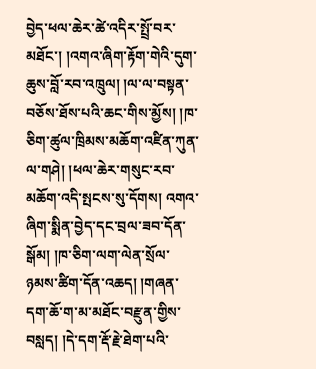བྱེད་ཕལ་ཆེར་ཚེ་འདིར་སྤྲོ་བར་མཐོང་། །འགའ་ཞིག་རྟོག་གེའི་དུག་ཆུས་བློ་རབ་འཁྲུལ། །ལ་ལ་བསྟན་བཅོས་ཐོས་པའི་ཆང་གིས་མྱོས། །ཁ་ཅིག་ཚུལ་ཁྲིམས་མཆོག་འཛིན་ཀུན་ལ་གཤེ། །ཕལ་ཆེར་གསུང་རབ་མཆོག་འདི་སྤངས་སུ་དོགས། འགའ་ཞིག་སྨིན་བྱེད་དང་བྲལ་ཟབ་དོན་སྒོམ། །ཁ་ཅིག་ལག་ལེན་སྲོལ་ཉམས་ཚིག་དོན་འཆད། །གཞན་དག་ཆོ་ག་མ་མཐོང་བརྫུན་གྱིས་བསླད། །དེ་དག་རྡོ་རྗེ་ཐེག་པའི་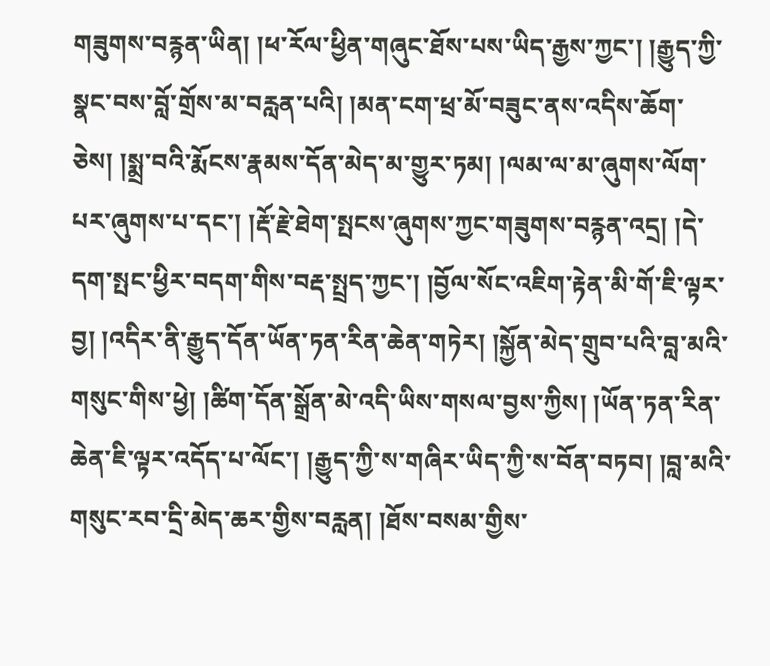གཟུགས་བརྙན་ཡིན། །ཕ་རོལ་ཕྱིན་གཞུང་ཐོས་པས་ཡིད་རྒྱས་ཀྱང་། །རྒྱུད་ཀྱི་སྣང་བས་བློ་གྲོས་མ་བརླན་པའི། །མན་ངག་ཕྲ་མོ་བཟུང་ནས་འདིས་ཆོག་ཅེས། །སྨྲ་བའི་རྨོངས་རྣམས་དོན་མེད་མ་གྱུར་ཏམ། །ལམ་ལ་མ་ཞུགས་ལོག་པར་ཞུགས་པ་དང་། །རྡོ་རྗེ་ཐེག་སྤངས་ཞུགས་ཀྱང་གཟུགས་བརྙན་འདྲ། །དེ་དག་སྤང་ཕྱིར་བདག་གིས་བརྡ་སྤྲད་ཀྱང་། །བྱོལ་སོང་འཇིག་རྟེན་མི་གོ་ཇི་ལྟར་བྱ། །འདིར་ནི་རྒྱུད་དོན་ཡོན་ཏན་རིན་ཆེན་གཏེར། །སྐྱོན་མེད་གྲུབ་པའི་བླ་མའི་གསུང་གིས་ཕྱེ། །ཚིག་དོན་སྒྲོན་མེ་འདི་ཡིས་གསལ་བྱས་ཀྱིས། །ཡོན་ཏན་རིན་ཆེན་ཇི་ལྟར་འདོད་པ་ལོང་། །རྒྱུད་ཀྱི་ས་གཞིར་ཡིད་ཀྱི་ས་བོན་བཏབ། །བླ་མའི་གསུང་རབ་དྲི་མེད་ཆར་གྱིས་བརླན། །ཐོས་བསམ་གྱིས་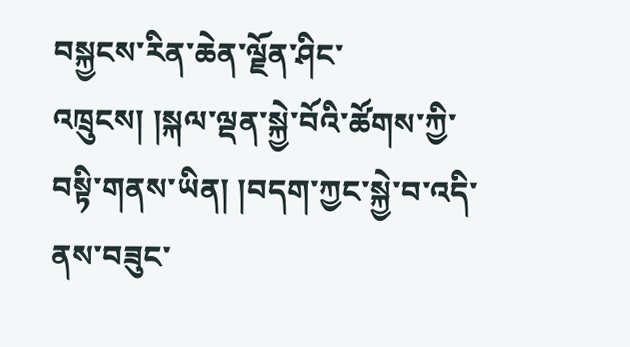བསྐྱངས་རིན་ཆེན་ལྗོན་ཤིང་འཁྲུངས། །སྐལ་ལྡན་སྐྱེ་བོའི་ཚོགས་ཀྱི་བསྟི་གནས་ཡིན། །བདག་ཀྱང་སྐྱེ་བ་འདི་ནས་བཟུང་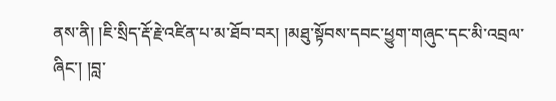ནས་ནི། །ཇི་སྲིད་རྡོ་རྗེ་འཛིན་པ་མ་ཐོབ་བར། །མཐུ་སྟོབས་དབང་ཕྱུག་གཞུང་དང་མི་འབྲལ་ཞིང་། །བླ་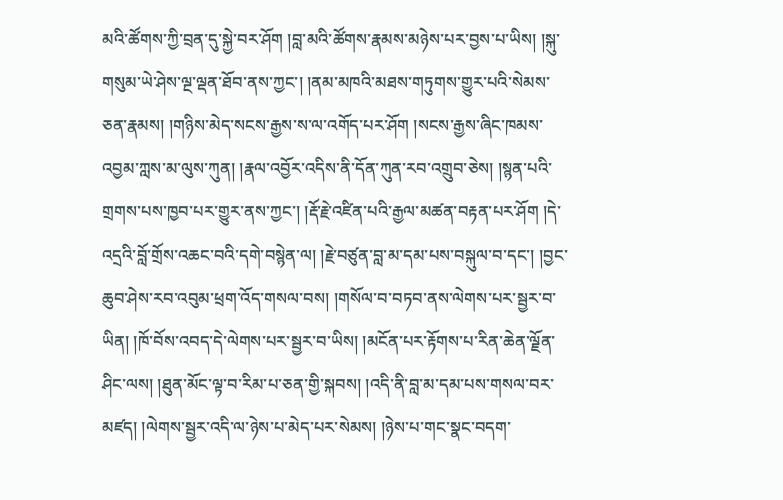མའི་ཚོགས་ཀྱི་བྲན་དུ་སྐྱེ་བར་ཤོག །བླ་མའི་ཚོགས་རྣམས་མཉེས་པར་བྱས་པ་ཡིས། །སྐུ་གསུམ་ཡེ་ཤེས་ལྔ་ལྡན་ཐོབ་ནས་ཀྱང་། །ནམ་མཁའི་མཐས་གཏུགས་གྱུར་པའི་སེམས་ཅན་རྣམས། །གཉིས་མེད་སངས་རྒྱས་ས་ལ་འགོད་པར་ཤོག །སངས་རྒྱས་ཞིང་ཁམས་འབྱམ་ཀླས་མ་ལུས་ཀུན། །རྣལ་འབྱོར་འདིས་ནི་དོན་ཀུན་རབ་འགྲུབ་ཅེས། །སྙན་པའི་གྲགས་པས་ཁྱབ་པར་གྱུར་ནས་ཀྱང་། །རྡོ་རྗེ་འཛིན་པའི་རྒྱལ་མཚན་བརྟན་པར་ཤོག །དེ་འདྲའི་བློ་གྲོས་འཆང་བའི་དགེ་བསྙེན་ལ། །རྗེ་བཙུན་བླ་མ་དམ་པས་བསྐུལ་བ་དང་། །བྱང་ཆུབ་ཤེས་རབ་འབུམ་ཕྲག་འོད་གསལ་བས། །གསོལ་བ་བཏབ་ནས་ལེགས་པར་སྦྱར་བ་ཡིན། །ཁོ་བོས་འབད་དེ་ལེགས་པར་སྦྱར་བ་ཡིས། །མངོན་པར་རྟོགས་པ་རིན་ཆེན་ལྗོན་ཤིང་ལས། །ཐུན་མོང་ལྟ་བ་རིམ་པ་ཅན་གྱི་སྐབས། །འདི་ནི་བླ་མ་དམ་པས་གསལ་བར་མཛད། །ལེགས་སྦྱར་འདི་ལ་ཉེས་པ་མེད་པར་སེམས། །ཉེས་པ་གང་སྣང་བདག་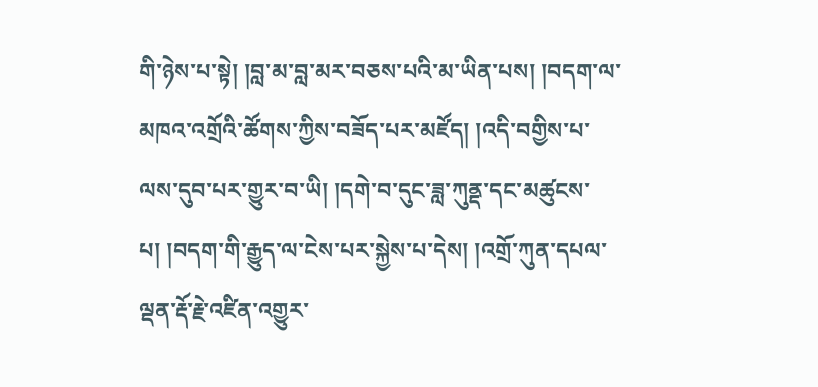གི་ཉེས་པ་སྟེ། །བླ་མ་བླ་མར་བཅས་པའི་མ་ཡིན་པས། །བདག་ལ་མཁའ་འགྲོའི་ཚོགས་ཀྱིས་བཟོད་པར་མཛོད། །འདི་བགྱིས་པ་ལས་དུབ་པར་གྱུར་བ་ཡི། །དགེ་བ་དུང་ཟླ་ཀུནྡ་དང་མཚུངས་པ། །བདག་གི་རྒྱུད་ལ་ངེས་པར་སྐྱེས་པ་དེས། །འགྲོ་ཀུན་དཔལ་ལྡན་རྡོ་རྗེ་འཛིན་འགྱུར་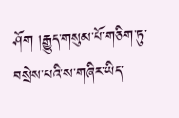ཤོག །རྒྱུད་གསུམ་པོ་གཅིག་ཏུ་བསྲེས་པའི་ས་གཞིར་ཡིད་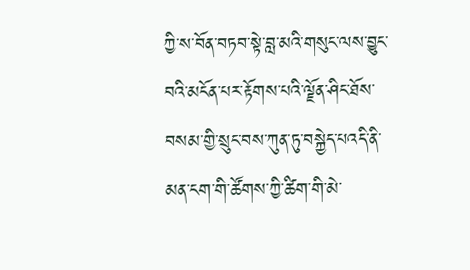ཀྱི་ས་བོན་བཏབ་སྟེ་བླ་མའི་གསུང་ལས་བྱུང་བའི་མངོན་པར་རྟོགས་པའི་ལྗོན་ཤིང་ཐོས་བསམ་གྱི་སྲུང་བས་ཀུན་ཏུ་བསྐྱེད་པའདི་ནི་མན་ངག་གི་ཚོགས་ཀྱི་ཚིག་གི་མེ་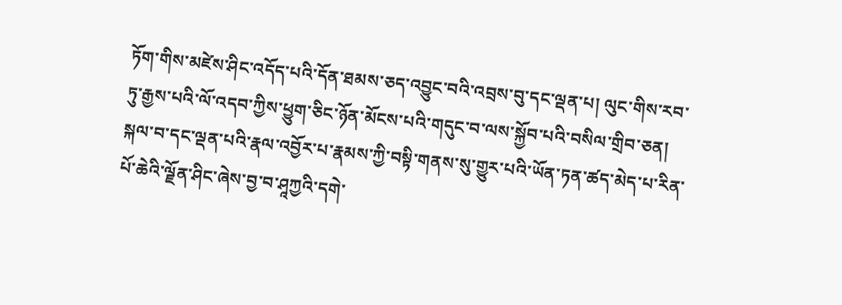ཏོག་གིས་མཛེས་ཤིང་འདོད་པའི་དོན་ཐམས་ཅད་འབྱུང་བའི་འབྲས་བུ་དང་ལྡན་པ། ལུང་གིས་རབ་ཏུ་རྒྱས་པའི་ལོ་འདབ་ཀྱིས་ཕྱུག་ཅིང་ཉོན་མོངས་པའི་གདུང་བ་ལས་སྐྱོབ་པའི་བསིལ་གྲིབ་ཅན། སྐལ་བ་དང་ལྡན་པའི་རྣལ་འབྱོར་པ་རྣམས་ཀྱི་བསྟི་གནས་སུ་གྱུར་པའི་ཡོན་ཏན་ཚད་མེད་པ་རིན་པོ་ཆེའི་ལྗོན་ཤིང་ཞེས་བྱ་བ་ཤཱཀྱའི་དགེ་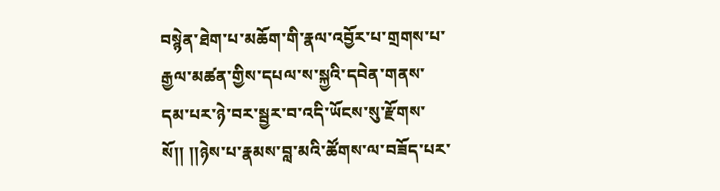བསྙེན་ཐེག་པ་མཆོག་གི་རྣལ་འབྱོར་པ་གྲགས་པ་རྒྱལ་མཚན་གྱིས་དཔལ་ས་སྐྱའི་དབེན་གནས་དམ་པར་ཉེ་བར་སྦྱར་བ་འདི་ཡོངས་སུ་རྫོགས་སོ།། །།ཉེས་པ་རྣམས་བླ་མའི་ཚོགས་ལ་བཟོད་པར་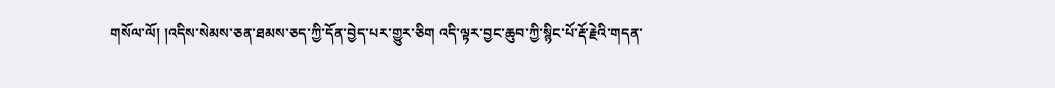གསོལ་ལོ། །འདིས་སེམས་ཅན་ཐམས་ཅད་ཀྱི་དོན་བྱེད་པར་གྱུར་ཅིག འདི་ལྟར་བྱང་ཆུབ་ཀྱི་སྙིང་པོ་རྡོ་རྗེའི་གདན་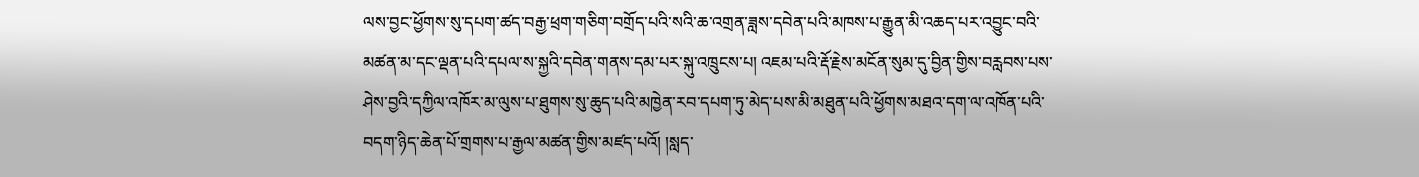ལས་བྱང་ཕྱོགས་སུ་དཔག་ཚད་བརྒྱ་ཕྲག་གཅིག་བགྲོད་པའི་སའི་ཆ་འགྲན་ཟླས་དབེན་པའི་མཁས་པ་རྒྱུན་མི་འཆད་པར་འབྱུང་བའི་མཚན་མ་དང་ལྡན་པའི་དཔལ་ས་སྐྱའི་དབེན་གནས་དམ་པར་སྐུ་འཁྲུངས་པ། འཇམ་པའི་རྡོ་རྗེས་མངོན་སུམ་དུ་བྱིན་གྱིས་བརླབས་པས་ཤེས་བྱའི་དཀྱིལ་འཁོར་མ་ལུས་པ་ཐུགས་སུ་ཆུད་པའི་མཁྱེན་རབ་དཔག་ཏུ་མེད་པས་མི་མཐུན་པའི་ཕྱོགས་མཐའ་དག་ལ་འཁོན་པའི་བདག་ཉིད་ཆེན་པོ་གྲགས་པ་རྒྱལ་མཚན་གྱིས་མཛད་པའོ། །སླད་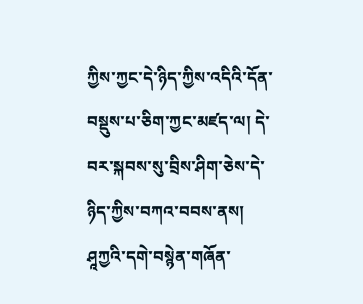ཀྱིས་ཀྱང་དེ་ཉིད་ཀྱིས་འདིའི་དོན་བསྡུས་པ་ཅིག་ཀྱང་མཛད་ལ། དེ་བར་སྐབས་སུ་བྲིས་ཤིག་ཅེས་དེ་ཉིད་ཀྱིས་བཀའ་བབས་ནས། ཤཱཀྱའི་དགེ་བསྙེན་གཞོན་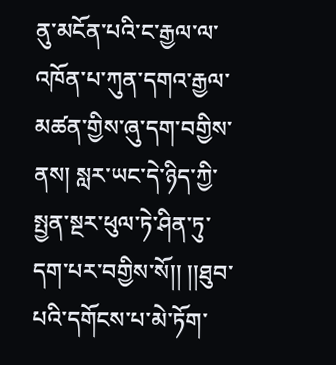ནུ་མངོན་པའི་ང་རྒྱལ་ལ་འཁོན་པ་ཀུན་དགའ་རྒྱལ་མཚན་གྱིས་ཞུ་དག་བགྱིས་ནས། སླར་ཡང་དེ་ཉིད་ཀྱི་སྤྱན་སྔར་ཕུལ་ཏེ་ཤིན་ཏུ་དག་པར་བགྱིས་སོ།། །།ཐུབ་པའི་དགོངས་པ་མེ་ཏོག་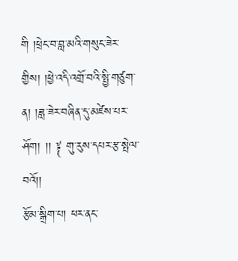གི །ཕྲེང་བ་བླ་མའི་གསུང་ཟེར་གྱིས། །ཕྱེ་འདི་འགྲོ་བའི་སྤྱི་གཙུག་ན། །ཟླ་ཟེར་བཞིན་དུ་མཛེས་པར་ཤོག། །། ༈ གུ་རུས་དཔར་རྩ་སྤེལ་བའོ།།
རྩོམ་སྒྲིག་པ། ཕར་ནང་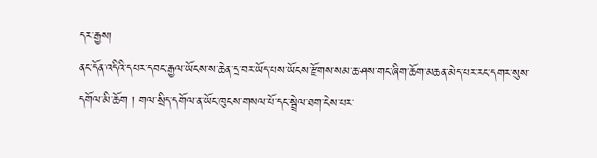དར་རྒྱས།
ནང་དོན་འདིའི་དཔར་དབང་རྒྱལ་ཡོངས་ས་ཆེན་དྲ་བར་ཡོད་པས་ཡོངས་རྫོགས་སམ་ཆ་ཤས་གང་ཞིག་ཆོག་མཆན་མེད་པར་རང་དགར་སུས་དགོལ་མི་ཆོག ། གལ་སྲིད་དགོལ་ན་ཡོང་ཁུངས་གསལ་པོ་དང་སྦྲེལ་ཐག་ངེས་པར་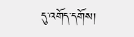དུ་འགོད་དགོས།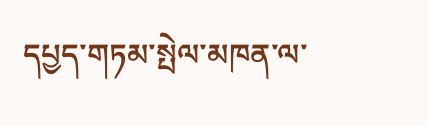དཔྱད་གཏམ་སྤེལ་མཁན་ལ་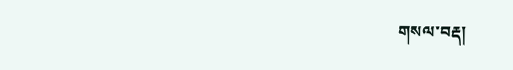གསལ་བརྡ།